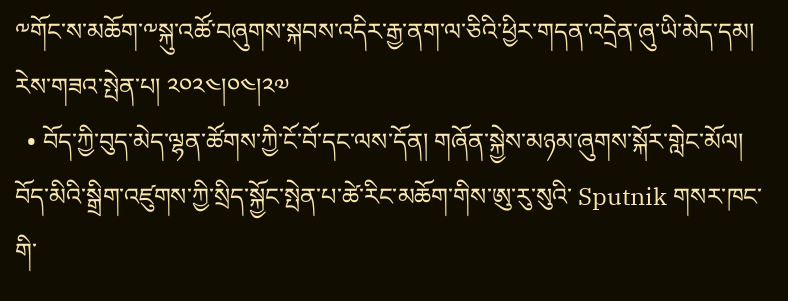༸གོང་ས་མཆོག་༸སྐུ་འཚོ་བཞུགས་སྐབས་འདིར་རྒྱ་ནག་ལ་ཅིའི་ཕྱིར་གདན་འདྲེན་ཞུ་ཡི་མེད་དམ།
རེས་གཟའ་སྤེན་པ། ༢༠༢༤།༠༤།༢༧
  • བོད་ཀྱི་བུད་མེད་ལྷན་ཚོགས་ཀྱི་ངོ་བོ་དང་ལས་དོན། གཞོན་སྐྱེས་མཉམ་ཞུགས་སྐོར་གླེང་མོལ།
བོད་མིའི་སྒྲིག་འཛུགས་ཀྱི་སྲིད་སྐྱོང་སྤེན་པ་ཚེ་རིང་མཆོག་གིས་ཨུ་རུ་སུའི་ Sputnik གསར་ཁང་གི་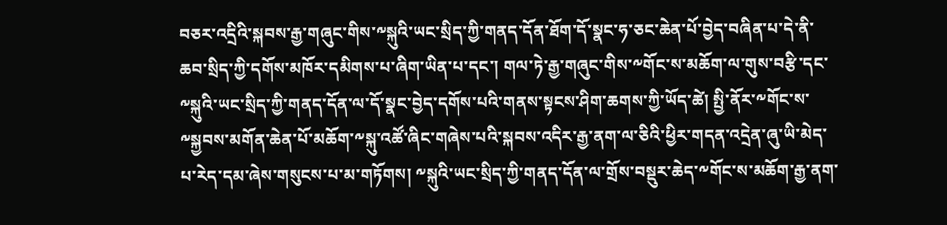བཅར་འདྲིའི་སྐབས་རྒྱ་གཞུང་གིས་༸སྐུའི་ཡང་སྲིད་ཀྱི་གནད་དོན་ཐོག་དོ་སྣང་ཧ་ཅང་ཆེན་པོ་བྱེད་བཞིན་པ་དེ་ནི་ཆབ་སྲིད་ཀྱི་དགོས་མཁོར་དམིགས་པ་ཞིག་ཡིན་པ་དང་། གལ་ཏེ་རྒྱ་གཞུང་གིས་༸གོང་ས་མཆོག་ལ་གུས་བརྩི་དང་༸སྐུའི་ཡང་སྲིད་ཀྱི་གནད་དོན་ལ་དོ་སྣང་བྱེད་དགོས་པའི་གནས་སྟངས་ཤིག་ཆགས་ཀྱི་ཡོད་ཚེ། སྤྱི་ནོར་༸གོང་ས་༸སྐྱབས་མགོན་ཆེན་པོ་མཆོག་༸སྐུ་འཚོ་ཞིང་གཞེས་པའི་སྐབས་འདིར་རྒྱ་ནག་ལ་ཅིའི་ཕྱིར་གདན་འདྲེན་ཞུ་ཡི་མེད་པ་རེད་དམ་ཞེས་གསུངས་པ་མ་གཏོགས། ༸སྐུའི་ཡང་སྲིད་ཀྱི་གནད་དོན་ལ་གྲོས་བསྡུར་ཆེད་༸གོང་ས་མཆོག་རྒྱ་ནག་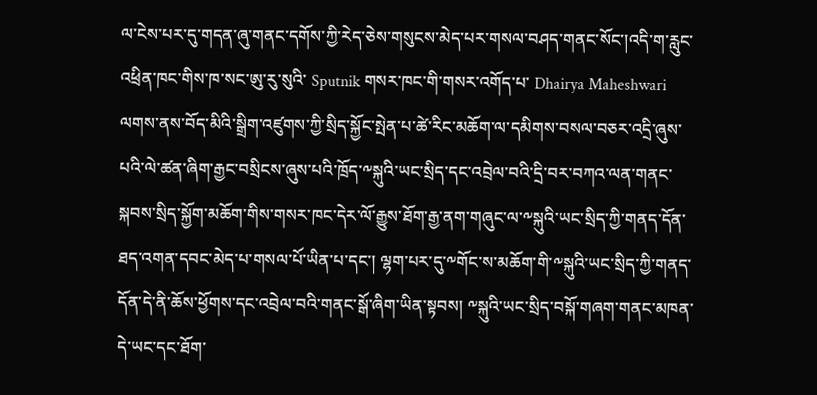ལ་ངེས་པར་དུ་གདན་ཞུ་གནང་དགོས་ཀྱི་རེད་ཅེས་གསུངས་མེད་པར་གསལ་བཤད་གནང་སོང་།འདི་ག་རླུང་འཕྲིན་ཁང་གིས་ཁ་སང་ཨུ་རུ་སུའི་ Sputnik གསར་ཁང་གི་གསར་འགོད་པ་ Dhairya Maheshwari ལགས་ནས་བོད་མིའི་སྒྲིག་འཛུགས་ཀྱི་སྲིད་སྐྱོང་སྤེན་པ་ཚེ་རིང་མཆོག་ལ་དམིགས་བསལ་བཅར་འདྲི་ཞུས་པའི་ལེ་ཚན་ཞིག་རྒྱང་བསྲིངས་ཞུས་པའི་ཁྲོད་༸སྐུའི་ཡང་སྲིད་དང་འབྲེལ་བའི་དྲི་བར་བཀའ་ལན་གནང་སྐབས་སྲིད་སྐྱོག་མཆོག་གིས་གསར་ཁང་དེར་ལོ་རྒྱུས་ཐོག་རྒྱ་ནག་གཞུང་ལ་༸སྐུའི་ཡང་སྲིད་ཀྱི་གནད་དོན་ཐད་འགན་དབང་མེད་པ་གསལ་པོ་ཡིན་པ་དང་། ལྷག་པར་དུ་༸གོང་ས་མཆོག་གི་༸སྐུའི་ཡང་སྲིད་ཀྱི་གནད་དོན་དེ་ནི་ཆོས་ཕྱོགས་དང་འབྲེལ་བའི་གནང་སྒོ་ཞིག་ཡིན་སྟབས། ༸སྐུའི་ཡང་སྲིད་བསྐོ་གཞག་གནང་མཁན་དེ་ཡང་དང་ཐོག་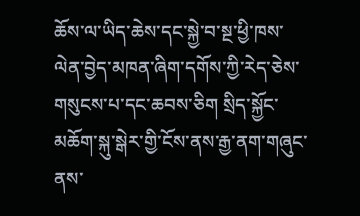ཆོས་ལ་ཡིད་ཆེས་དང་སྐྱེ་བ་སྔ་ཕྱི་ཁས་ལེན་བྱེད་མཁན་ཞིག་དགོས་ཀྱི་རེད་ཅེས་གསུངས་པ་དང་ཆབས་ཅིག སྲིད་སྐྱོང་མཆོག་སྐུ་སྒེར་གྱི་ངོས་ནས་རྒྱ་ནག་གཞུང་ནས་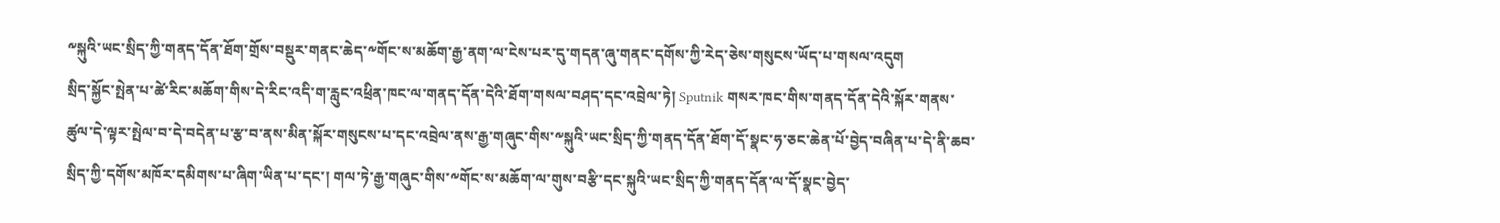༸སྐུའི་ཡང་སྲིད་ཀྱི་གནད་དོན་ཐོག་གྲོས་བསྡུར་གནང་ཆེད་༸གོང་ས་མཆོག་རྒྱ་ནག་ལ་ངེས་པར་དུ་གདན་ཞུ་གནང་དགོས་ཀྱི་རེད་ཅེས་གསུངས་ཡོད་པ་གསལ་འདུག
སྲིད་སྐྱོང་སྤེན་པ་ཚེ་རིང་མཆོག་གིས་དེ་རིང་འདི་ག་རླུང་འཕྲིན་ཁང་ལ་གནད་དོན་དེའི་ཐོག་གསལ་བཤད་དང་འབྲེལ་ཏེ། Sputnik གསར་ཁང་གིས་གནད་དོན་དེའི་སྐོར་གནས་ཚུལ་དེ་ལྟར་སྤེལ་བ་དེ་བདེན་པ་རྩ་བ་ནས་མིན་སྐོར་གསུངས་པ་དང་འབྲེལ་ནས་རྒྱ་གཞུང་གིས་༸སྐུའི་ཡང་སྲིད་ཀྱི་གནད་དོན་ཐོག་དོ་སྣང་ཧ་ཅང་ཆེན་པོ་བྱེད་བཞིན་པ་དེ་ནི་ཆབ་སྲིད་ཀྱི་དགོས་མཁོར་དམིགས་པ་ཞིག་ཡིན་པ་དང་། གལ་ཏེ་རྒྱ་གཞུང་གིས་༸གོང་ས་མཆོག་ལ་གུས་བརྩི་དང་སྐུའི་ཡང་སྲིད་ཀྱི་གནད་དོན་ལ་དོ་སྣང་བྱེད་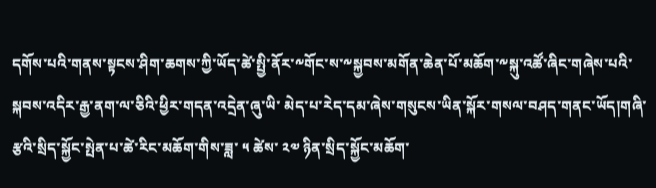དགོས་པའི་གནས་སྟངས་ཤིག་ཆགས་ཀྱི་ཡོད་ཚེ་སྤྱི་ནོར་༸གོང་ས་༸སྐྱབས་མགོན་ཆེན་པོ་མཆོག་༸སྐུ་འཚོ་ཞིང་གཞེས་པའི་སྐབས་འདིར་རྒྱ་ནག་ལ་ཅིའི་ཕྱིར་གདན་འདྲེན་ཞུ་ཡི་ མེད་པ་རེད་དམ་ཞེས་གསུངས་ཡིན་སྐོར་གསལ་བཤད་གནང་ཡོད།གཞི་རྩའི་སྲིད་སྐྱོང་སྤེན་པ་ཚེ་རིང་མཆོག་གིས་ཟླ་ ༥ ཚེས་ ༢༧ ཉིན་སྲིད་སྐྱོང་མཆོག་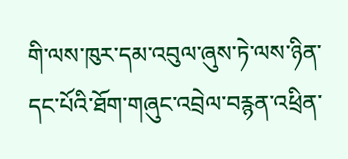གི་ལས་ཁུར་དམ་འབུལ་ཞུས་ཏེ་ལས་ཉིན་དང་པོའི་ཐོག་གཞུང་འབྲེལ་བརྙན་འཕྲིན་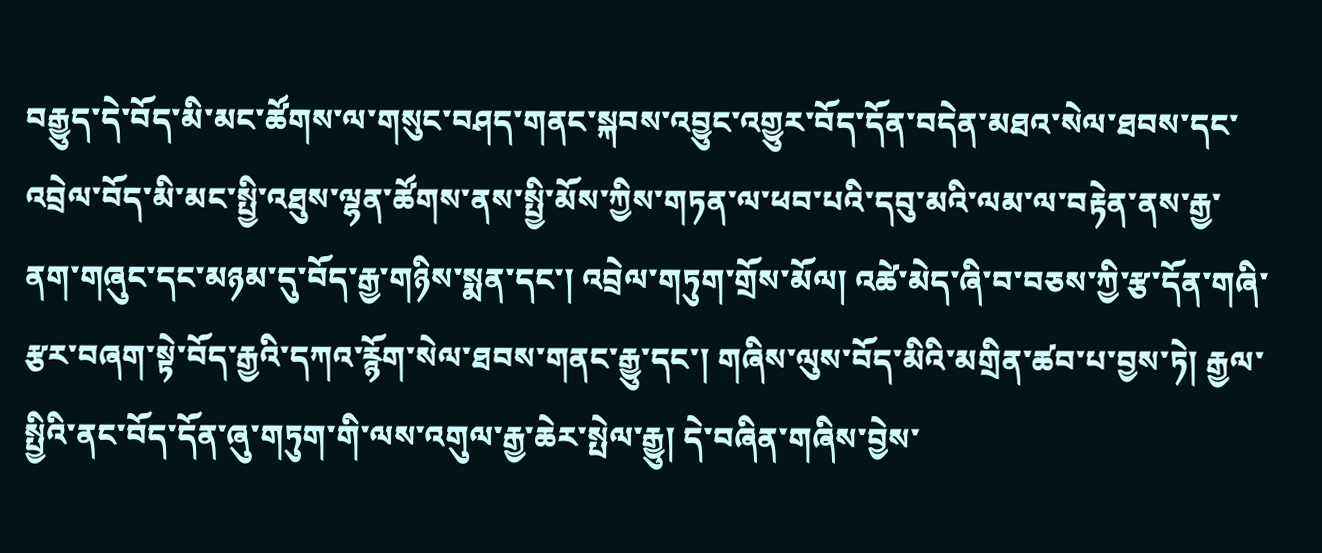བརྒྱུད་དེ་བོད་མི་མང་ཚོགས་ལ་གསུང་བཤད་གནང་སྐབས་འབྱུང་འགྱུར་བོད་དོན་བདེན་མཐའ་སེལ་ཐབས་དང་འབྲེལ་བོད་མི་མང་སྤྱི་འཐུས་ལྷན་ཚོགས་ནས་སྤྱི་མོས་ཀྱིས་གཏན་ལ་ཕབ་པའི་དབུ་མའི་ལམ་ལ་བརྟེན་ནས་རྒྱ་ནག་གཞུང་དང་མཉམ་དུ་བོད་རྒྱ་གཉིས་སྨན་དང་། འབྲེལ་གཏུག་གྲོས་མོལ། འཚེ་མེད་ཞི་བ་བཅས་ཀྱི་རྩ་དོན་གཞི་རྩར་བཞག་སྟེ་བོད་རྒྱའི་དཀའ་རྙོག་སེལ་ཐབས་གནང་རྒྱུ་དང་། གཞིས་ལུས་བོད་མིའི་མགྲིན་ཚབ་པ་བྱས་ཏེ། རྒྱལ་སྤྱིའི་ནང་བོད་དོན་ཞུ་གཏུག་གི་ལས་འགུལ་རྒྱ་ཆེར་སྤེལ་རྒྱུ། དེ་བཞིན་གཞིས་བྱེས་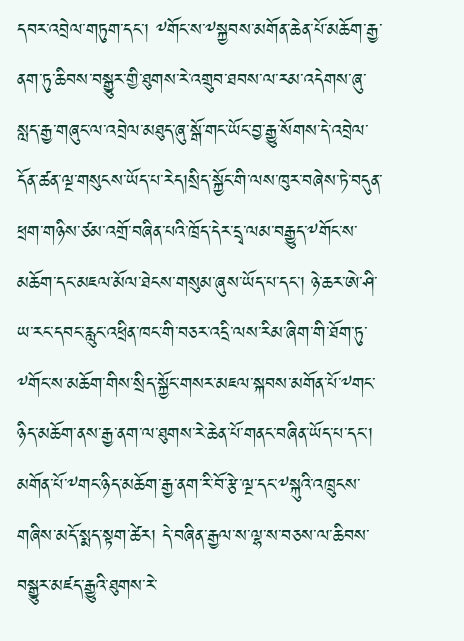དབར་འབྲེལ་གཏུག་དང་། ༸གོང་ས་༸སྐྱབས་མགོན་ཆེན་པོ་མཆོག་རྒྱ་ནག་ཏུ་ཆིབས་བསྒྱུར་གྱི་ཐུགས་རེ་འགྲུབ་ཐབས་ལ་རམ་འདེགས་ཞུ་སླད་རྒྱ་གཞུང་ལ་འབྲེལ་མཐུད་ཞུ་སྒོ་གང་ཡོང་བྱ་རྒྱུ་སོགས་དེ་འབྲེལ་དོན་ཚན་ལྔ་གསུངས་ཡོད་པ་རེད།སྲིད་སྐྱོང་གི་ལས་ཁུར་བཞེས་ཏེ་བདུན་ཕྲག་གཉིས་ཙམ་འགྲོ་བཞིན་པའི་ཁྲོད་དེར་དྲྭ་ལམ་བརྒྱུད་༸གོང་ས་མཆོག་དང་མཇལ་མོལ་ཐེངས་གསུམ་ཞུས་ཡོད་པ་དང་། ཉེ་ཆར་ཨེ་ཤི་ཡ་རང་དབང་རླུང་འཕྲིན་ཁང་གི་བཅར་འདྲི་ལས་རིམ་ཞིག་གི་ཐོག་ཏུ་༸གོང་ས་མཆོག་གིས་སྲིད་སྐྱོང་གསར་མཇལ་སྐབས་མགོན་པོ་༸གང་ཉིད་མཆོག་ནས་རྒྱ་ནག་ལ་ཐུགས་རེ་ཆེན་པོ་གནང་བཞིན་ཡོད་པ་དང་། མགོན་པོ་༸གང་ཉིད་མཆོག་རྒྱ་ནག་རི་བོ་རྩེ་ལྔ་དང་༸སྐུའི་འཁྲུངས་གཞིས་མདོ་སྨད་སྟག་ཚེར། དེ་བཞིན་རྒྱལ་ས་ལྷ་ས་བཅས་ལ་ཆིབས་བསྒྱུར་མཛད་རྒྱུའི་ཐུགས་རེ་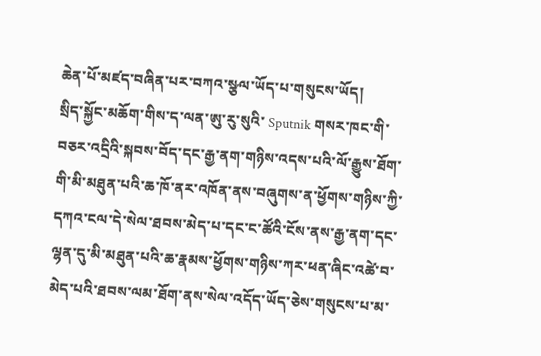ཆེན་པོ་མཛད་བཞིན་པར་བཀའ་སྩལ་ཡོད་པ་གསུངས་ཡོད།
སྲིད་སྐྱོང་མཆོག་གིས་ད་ལན་ཨུ་རུ་སུའི་ Sputnik གསར་ཁང་གི་བཅར་འདྲིའི་སྐབས་བོད་དང་རྒྱ་ནག་གཉིས་འདས་པའི་ལོ་རྒྱུས་ཐོག་གི་མི་མཐུན་པའི་ཆ་ཁོ་ནར་འཁོན་ནས་བཞུགས་ན་ཕྱོགས་གཉིས་ཀྱི་དཀའ་ངལ་དེ་སེལ་ཐབས་མེད་པ་དང་ང་ཚོའི་ངོས་ནས་རྒྱ་ནག་དང་ལྷན་དུ་མི་མཐུན་པའི་ཆ་རྣམས་ཕྱོགས་གཉིས་ཀར་ཕན་ཞིང་འཚེ་བ་མེད་པའི་ཐབས་ལམ་ཐོག་ནས་སེལ་འདོད་ཡོད་ཅེས་གསུངས་པ་མ་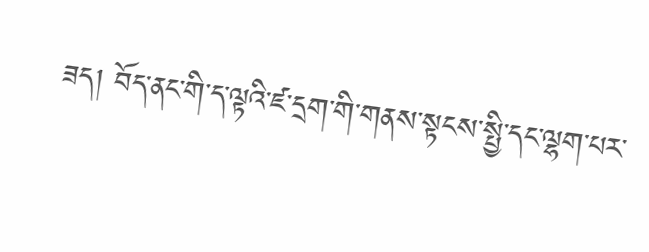ཟད། བོད་ནང་གི་ད་ལྟའི་ཛ་དྲག་གི་གནས་སྟངས་སྤྱི་དང་ལྷག་པར་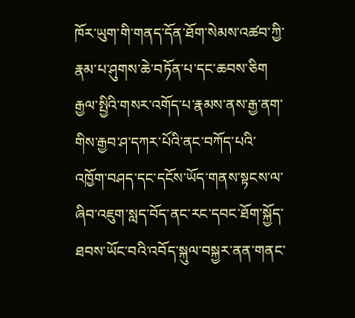ཁོར་ཡུག་གི་གནད་དོན་ཐོག་སེམས་འཚབ་ཀྱི་རྣམ་པ་ཤུགས་ཆེ་བཏོན་པ་དང་ཆབས་ཅིག རྒྱལ་སྤྱིའི་གསར་འགོད་པ་རྣམས་ནས་རྒྱ་ནག་གིས་རྒྱབ་ཤ་དཀར་པོའི་ནང་བཀོད་པའི་འཁྱོག་བཤད་དང་དངོས་ཡོད་གནས་སྟངས་ལ་ཞིབ་འཇུག་སླད་བོད་ནང་རང་དབང་ཐོག་སྐྱོད་ཐབས་ཡོང་བའི་འབོད་སྐུལ་བསྐྱར་ནན་གནང་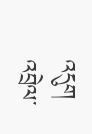འདུག
འབྲེལ་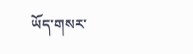ཡོད་གསར་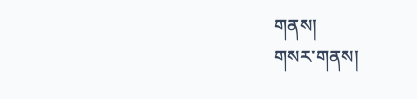གནས།
གསར་གནས།